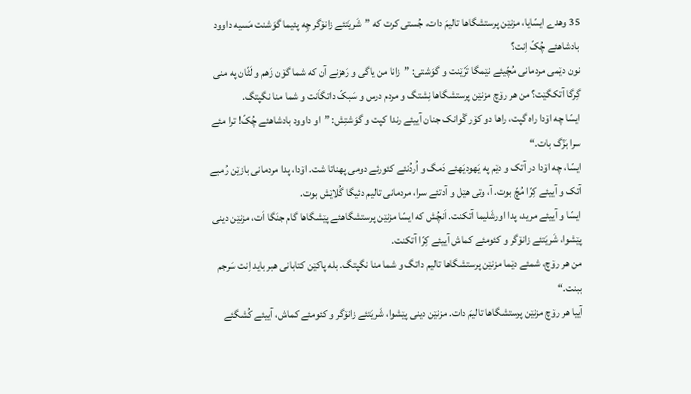35 وهدے ایسّایا، مزنێن پرستشگاها تالیمَ دات، جُستی کرت که ”شَریَتئے زانۆگر چِه پئیما گوَشنت مَسیه داوود بادشاهئے چُکّ اِنت؟
نون دێمی مردمانی مُچّیئے نێمگا تَرّێنت و گوَشتی: ”زانا من یاگی و رَهزنے آن که شما گۆن زَهم و لَٹّان په منی گِرگا آتکگێت؟ من هر رۆچ مزنێن پرستشگاها نِشتگ و مردم درس و سَبکّ داتگاَنت و شما منا نگپتگ.
ایسّا چه اۆدا راه گپت، راها دو کۆر گْوانک جنان آییئے رندا کپت و گوَشتِش: ”او داوود بادشاهئے چُکّ! ترا مئے سرا بَزّگ بات.“
ایسّا، چه اۆدا در آتک و دێم په یَهودیَهئے دَمگ و اُردُنئے کئورئے دومی پهناتا شت. اۆدا، پدا مردمانی بازێن رُمبے آتک و آییئے کِرّا مُچّ بوت. آ، وتی هێل و آدتئے سرا، مردمانی تالیم دئیگا گُلاێش بوت.
ایسّا و آییئے مرید، پدا اورشَلیما آتکنت. اَنچُش که ایسّا مزنێن پرستشگاهئے پێشگاها گام جنَگا اَت، مزنێن دینی پێشوا، شَریَتئے زانۆگر و کئومئے کماش آییئے کِرّا آتکنت.
من هر رۆچ، شمئے دێما مزنێن پرستشگاها تالیم داتگ و شما منا نگپتگ. بله پاکێن کتابانی هبر باید اِنت سَرجم ببنت.“
آییا هر رۆچ مزنێن پرستشگاها تالیمَ دات. مزنێن دینی پێشوا، شَریَتئے زانۆگر و کئومئے کماش، آییئے کُشگئے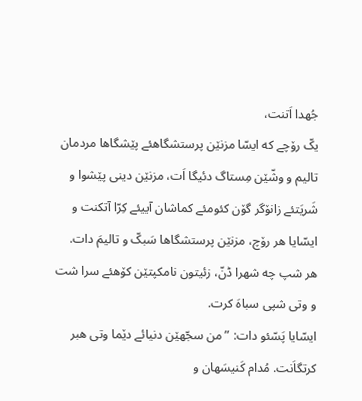جُهدا اَتنت،
یکّ رۆچے که ایسّا مزنێن پرستشگاهئے پێشگاها مردمان تالیم و وشّێن مِستاگ دئیگا اَت، مزنێن دینی پێشوا و شَریَتئے زانۆگر گۆن کئومئے کماشان آییئے کِرّا آتکنت و
ایسّایا هر رۆچ، مزنێن پرستشگاها سَبکّ و تالیمَ دات. هر شپ چه شهرا ڈنّ، زئیتون نامکپتێن کۆهئے سرا شت و وتی شپی سباهَ کرت.
ایسّایا پَسّئو دات: ”من سجّهێن دنیائے دێما وتی هبر کرتگاَنت. مُدام کَنیسَهان و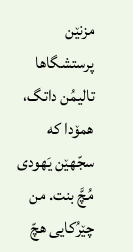مزنێن پرستشگاها تالیمُن داتگ، همۆدا که سجّهێن یَهودی مُچَّ بنت. من چێرُکایی هچّ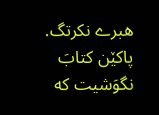هبرے نکرتگ.
پاکێن کتابَ نگوَشیت که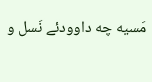مَسیه چه داوودئے نَسل و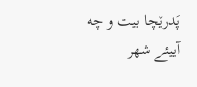پَدرێچا بیت و چه آییئے شهر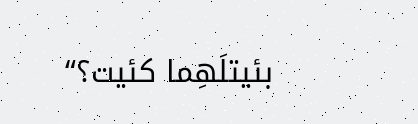بئیتلَهِما کئیت؟“